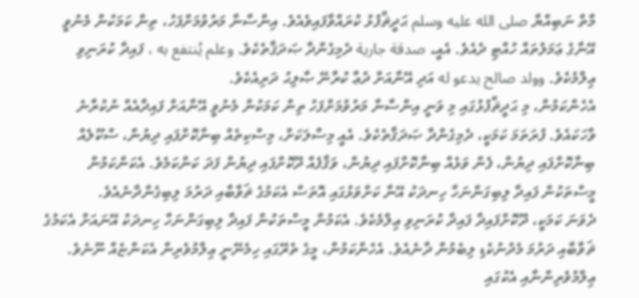މާތް ނަބިއްޔާ صلى الله عليه وسلم ޙަދީޘްފުޅު ކުރައްވާފައިވެއެވެ. އިންސާނާ މަރުވުމަށްފަހު، ތިން ކަމަކުން މެނުވީ އޭނާގެ ޢަމަލުތައް ހުއްޓި ދެއެވެ. އެއީ، صدقة جارية ދެމިގެންދާ ޞަދަޤާތެކެވެ. وعلم يُنتفع به ، ފައިދާ ކުރަނިވި ޢިލްމެކެވެ. وولد صالح يدعو له އަދި އޭނާއަށް ދުޢާ ކުރާނޭ ޞާލިޙު ދަރިއެކެވެ.
އެހެންކަމުން، މި ޙަދީޘްފުޅުގައި މި ވަނީ އިންސާނާ މަރުވުމަށްފަހު ތިން ކަމަކުން މެނުވީ އޭނާއަށް ފައިދާއެއް ނުކުރާނެ ވާހަކައެވެ. ފުރަތަމަ ކަމަކީ، ދެމިގެންދާ ޞަދަޤާތެކެވެ. އެއީ މިސާލަކަށް، މިސްކިތެއް ބިނާކޮށްފައި ދިޔުން، ސްކޫލެއް ބިނާކޮށްފައި ދިޔުން، ފެން ވަޅެއް ބިނާކޮށްފައި ދިޔުން، ވަޤްފެއް ދޫކޮށްފައި ދިޔުން ފަދަ ކަންކަމެވެ. އެކަންކަމުން މީސްތަކުން ފައިދާ ލިބިގަންނަހާ ހިނދަކު އޭނާ ކަށްވަޅުގައި އޮތަސް އެކަމުގެ ޘަވާބާއި ދަރުމަ ލިބިގެންދާނެއެވެ.
ދެވަނަ ކަމަކީ، ދޫކޮށްފައިދާ ފައިދާ ކުރަނިވި ޢިލްމެކެވެ. އެކަމުން މީސްތަކުން ފައިދާ ލިބިގަންނަހާ ހިނދަކު އޭނައަށް އެކަމުގެ ޘަވާބާއި ދަރުމަ މެދުނުކެޑި ލިބެމުން ދާނެއެވެ. އެހެންކަމުން، މީގެ ތެރޭގައި ހިމެނޭނީ ޢިލްމުވެރިން އެކަންޏެއް ނޫނެވެ. ޢިލްމުވެރިންނާއި އެކުގައި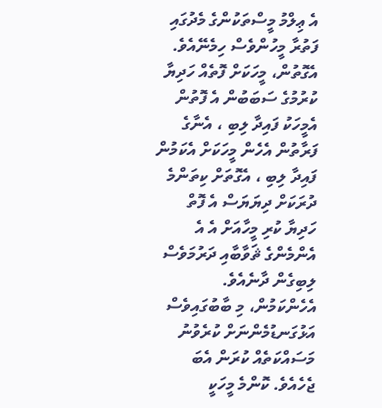އެ ޢިލްމު މީސްތަކުންގެ މެދުގައި ފަތުރާ މީހުންވެސް ހިމެނޭއެވެ. އެގޮތުން، މީހަކަށް ފޮތެއް ހަދިޔާ ކުރުމުގެ ސަބަބުން އެ ފޮތުން އެމީހަކު ފައިދާ ލިބި ، އެނާގެ ފަރާތުން އެހެން މީހަކަށް އެކަމުން ފައިދާ ލިބި ، އެގޮތަށް ކިތަންމެ ދުރަކަށް ދިޔަޔަސް އެ ފޮތް ހަދިޔާ ކުރި މީހާއަށް އެ އެ އެންމެންގެ ޘަވާބާއި ދަރުމަވެސް ލިބިގެން ދާނެއެވެ. އެހެންކަމުން، މި ބާބުގައިވެސް އަޅުގަނޑުމެންނަށް ކުރެވުނު މަސައްކަތެއް ކުރަން އެބަ ޖެހެއެވެ. ކޮންމެ މީހަކީ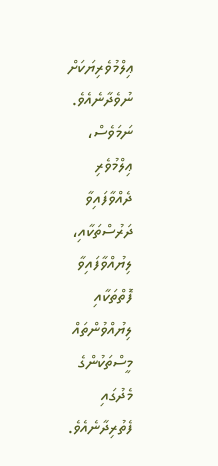ޢިލްމުވެރިޔަކަށް ނުވެދާނެއެވެ. ނަމަވެސް، ޢިލްމުވެރި ދެއްވާފައިވާ ދަރުސްތަކާއި، ލިޔުއްވާފައިވާ ފޮތްތަކާއި ލިޔުއްވުންތައް މީސްތަކުންގެ މެދުގައި ފެތުރިދާނެއެވެ.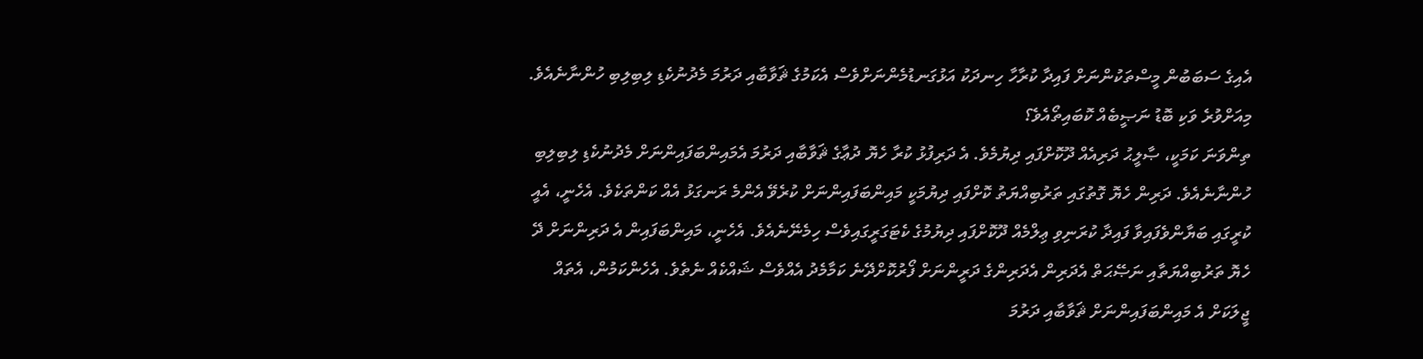އެއިގެ ސަބަބުން މީސްތަކުންނަށް ފައިދާ ކުރާހާ ހިނދަކު އަޅުގަނޑުމެންނަށްވެސް އެކަމުގެ ޘަވާބާއި ދަރުމަ މެދުނުކެޑި ލިބިލިބި ހުންނާނެއެވެ. މިއަށްވުރެ ވަކި ބޮޑު ނަޞީބެއް ކޮބައިތޯއެވެ؟
ތިންވަނަ ކަމަކީ، ޞާލީޙު ދަރިއެއް ދޫކޮށްފައި ދިޔުމެވެ. އެ ދަރިފުޅު ކުރާ ހެޔޮ ދުޢާގެ ޘަވާބާއި ދަރުމަ އެމައިންބަފައިންނަށް މެދުނުކެޑި ލިބިލިބި ހުންނާނެއެވެ. ދަރިން ހެޔޮ ގޮތުގައި ތަރުބިއްޔަތު ކޮށްފައި ދިޔުމަކީ މައިންބަފައިންނަށް ކުރެވޭ އެންމެ ރަނގަޅު އެއް ކަންތަކެވެ. އެހެނީ، އެއީ ކުރީގައި ބަޔާންވެފައިވާ ފައިދާ ކުރަނިވި ޢިލްމެއް ދޫކޮށްފައި ދިޔުމުގެ ކެޓަގަރީގައިވެސް ހިމެނޭނެއެވެ. އެހެނީ، މައިންބަފައިން އެ ދަރިންނަށް ދޭ ހެޔޮ ތަރުބިއްޔަތާއި ނަޞޭޙަތް އެދަރިން އެދަރިންގެ ދަރީންނަށް ފޯރުކޮށްދޭނެ ކަމާމެދު އެއްވެސް ޝައްކެއް ނެތެވެ. އެހެންކަމުން، އެތައް ޖީލަކަށް އެ މައިންބަފައިންނަށް ޘަވާބާއި ދަރުމަ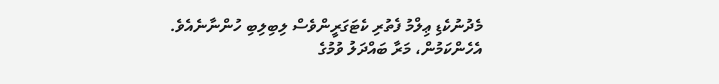މެދުނުކެޑި ޢިލްމު ފެތުރި ކެޓަގަރީންވެސް ލިބިލިބި ހުންނާނެއެވެ.
އެހެންކަމުން، މަރާ ބައްދަލު ވުމުގެ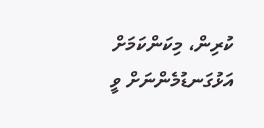ކުރިން، މިކަންކަމަށް އަޅުގަނޑުމެންނަށް ވީ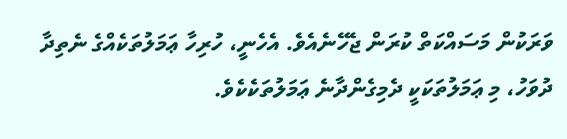ވަރަކުން މަސައްކަތް ކުރަން ޖެހޭނެއެވެ. އެހެނީ، ހުރިހާ ޢަމަލުތަކެއްގެ ނެތިދާ ދުވަހު، މި ޢަމަލުތަކަކީ ދެމިގެންދާނެ ޢަމަލުތަކެކެވެ.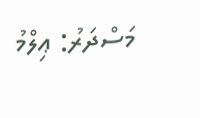މަސްދަރު: ޢިލްމު